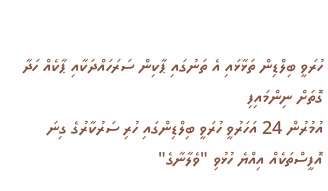ހުރަވީ ބިލްޑިން ތަޅާޅައި އެ ތަނުގައި ޕާކިން ސަރަހައްދަކާއި ޕާކެއް ހަދާ ގޮތަށް ނިންމައިފި
އުމުރުން 24 އަހަރުވީ ހުރަވީ ބިލްޑިންގައި ހުރި ސަރުކާރުގެ ގިނަ އޮފީސްތަކެއް އިއްޔެ ހުޅުވި "ވެލާނާގެ"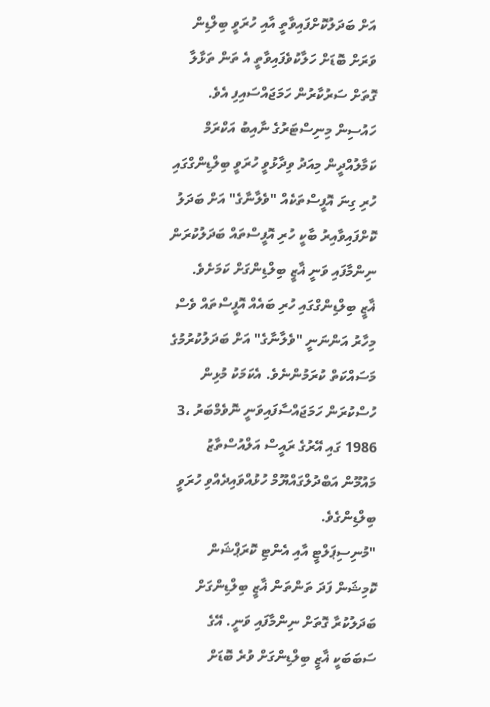އަށް ބަދަލުކޮށްފައިވާތީ އާއި ހުރަވީ ބިލްޑިން ވަރަށް ބޮޑަށް ހަލާކުވެފައިވާތީ އެ ތަން ތަޅާލާ ގޮތަށް ސަރުކާރުން ހަމަޖައްސައިފި އެވެ.
ހައުސިން މިނިސްޓަރުގެ ނާއިބު އަކްރަމް ކަމާލުއްދީން މިއަދު ވިދާޅުވީ ހުރަވީ ބިލްޑިންގްގައި ހުރި ގިނަ އޮފީސްތަކެއް "ވެލާނާގެ" އަށް ބަދަލު ކޮށްފައިވާއިރު ބާކީ ހުރި އޮފީސްތައް ބަދަލުކުރަން ނިންމާފައި ވަނީ ޣާޒީ ބިލްޑިންގަށް ކަމަށެވެ.
ޣާޒީ ބިލްޑިންގްގައި ހުރި ބައެއް އޮފީސްތައް ވެސް މިހާރު އަންނަނީ "ވެލާނާގެ" އަށް ބަދަލުކުރުމުގެ މަސައްކަތް ކުރަމުންނެވެ. އެކަމަކު މުޅިން ހުސްކުރަން ހަމަޖައްސާފައިވަނީ ނޮވެމްބަރު ،3 1986 ގައި އޭރުގެ ރައީސް އަލްއުސްތާޒު މައުމޫން އަބްދުލްގައްޔޫމް ހުޅުއްވައިދެއްވި ހުރަވީ ބިލްޑިންގެވެ.
"މުނިސިޕަލްޓީ އާއި އެންޓި ކޮރަޕްޝަން ކޮމިޝަން ފަދަ ތަންތަން ޣާޒީ ބިލްޑިންގަށް ބަދަލުކުރާ ގޮތަށް ނިންމާފައި ވަނީ. އޭގެ ސަބަބަކީ ޣާޒީ ބިލްޑިންގަށް ވުރެ ބޮޑަށް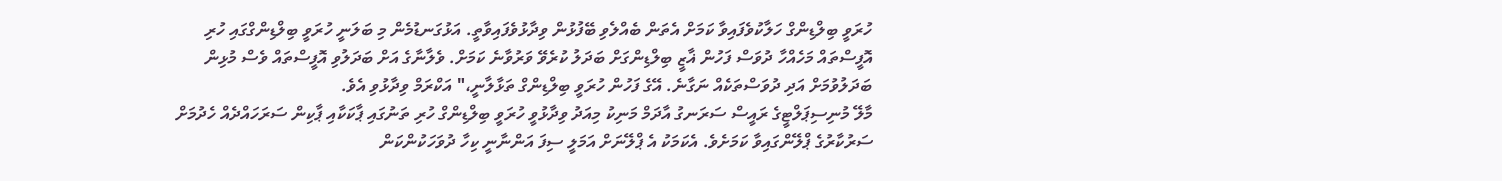ހުރަވީ ބިލްޑިންގް ހަލާކުވެފައިވާ ކަމަށް އެތަން ބެއްލެވި ބޭފުޅުން ވިދާޅުވެފައިވާތީ. އަޅުގަނޑުމެން މި ބަލަނީ ހުރަވީ ބިލްޑިންގްގައި ހުރި އޮފީސްތައް މަހެއްހާ ދުވަސް ފަހުން ޣާޒީ ބިލްޑިންގަށް ބަދަލު ކުރެވޭ ވަރުވާނެ ކަމަށް. ވެލާނާގެ އަށް ބަދަލުވި އޮފީސްތައް ވެސް މުޅިން ބަދަލުވުމަށް އަދި ދުވަސްތަކެއް ނަގާނެ. އޭގެ ފަހުން ހުރަވީ ބިލްޑިންގް ތަޅާލާނީ،" އަކްރަމް ވިދާޅުވި އެވެ.
މާލޭ މުނިސިޕަލްޓީގެ ރައީސް ސަރަނގު އާދަމް މަނިކު މިއަދު ވިދާޅުވީ ހުރަވީ ބިލްޑިންގް ހުރި ތަނުގައި ޕާކަކާއި ޕާކިން ސަރަހައްދެއް ހެދުމަށް ސަރުކާރުގެ ޕްލޭންގައިވާ ކަމަށެވެ. އެކަމަކު އެ ޕްލޭނަށް އަމަލީ ސިފަ އަންނާނީ ކިހާ ދުވަހަކުންކަން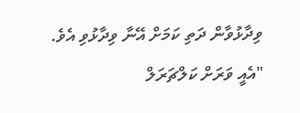ވިދާޅުވާން ދަތި ކަމަށް އޭނާ ވިދާޅުވި އެވެ.
"އެއީ ވަރަށް ކަލްޗަރަލް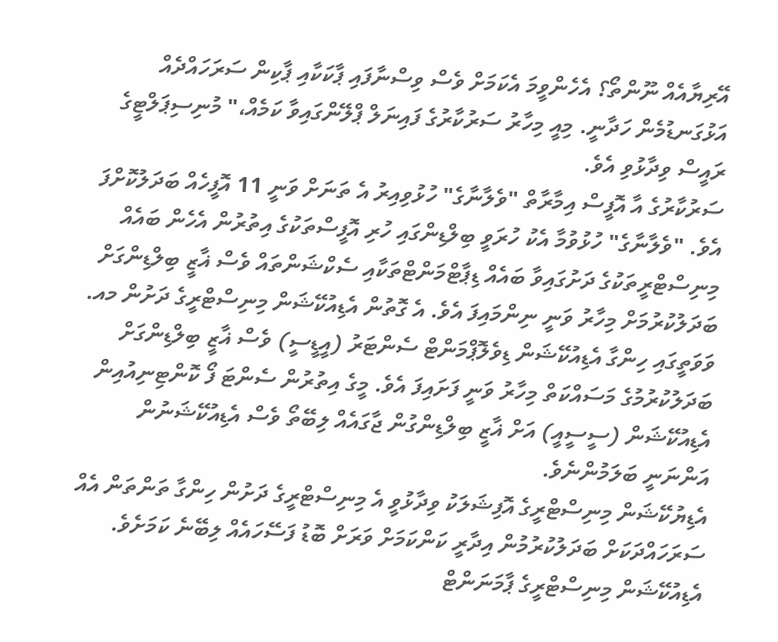އޭރިޔާއެއް ނޫންތޯ؟ އެހެންވީމަ އެކަމަށް ވެސް ވިސްނާފައި ޕާކަކާއި ޕާކިން ސަރަހައްދެއް އަޅުގަނޑުމެން ހަދާނީ. މިއީ މިހާރު ސަރުކާރުގެ ފައިނަލް ޕްލޭންގައިވާ ކަމެއް،" މުނިސިޕަލްޓީގެ ރައީސް ވިދާޅުވި އެވެ.
ސަރުކާރުގެ އާ އޮފީސް އިމާރާތް "ވެލާނާގެ" ހުޅުވިއިރު އެ ތަނަށް ވަނީ 11 އޮފީހެއް ބަދަލުކޮށްފަ އެވެ. "ވެލާނާގެ" ހުޅުވުމާ އެކު ހުރަވީ ބިލްޑިންގައި ހުރި އޮފީސްތަކުގެ އިތުރުން އެހެން ބައެއް މިނިސްޓްރީތަކުގެ ދަށުގައިވާ ބައެއް ޑިޕާޓްމަންޓްތަކާއި ސެކްޝަންތައް ވެސް ޣާޒީ ބިލްޑިންގަށް ބަދަލުކުރުމަށް މިހާރު ވަނީ ނިންމައިފަ އެވެ. އެ ގޮތުން އެޑިއުކޭޝަން މިނިސްޓްރީގެ ދަށުން މއ. ވަވަތީގައި ހިންގާ އެޑިއުކޭޝަން ޑިވެލޮޕްމަންޓް ސެންޓަރު (އީޑީސީ) ވެސް ޣާޒީ ބިލްޑިންގަށް ބަދަލުކުރުމުގެ މަސައްކަތް މިހާރު ވަނީ ފަށައިފަ އެވެ. މީގެ އިތުރުން ސެންޓަ ފޯ ކޮންޓިނިއުއިން އެޑިއުކޭޝަން (ސީސީއީ) އަށް ޣާޒީ ބިލްޑިންގުން ޖާގައެއް ލިބޭތޯ ވެސް އެޑިއުކޭޝަނުން އަންނަނީ ބަލަމުންނެވެ.
އެޑިޔުކޭޝަން މިނިސްޓްރީގެ އޮފިޝަލަކު ވިދާޅުވީ އެ މިނިސްޓްރީގެ ދަށުން ހިންގާ ތަންތަން އެއް ސަރަހައްދަކަށް ބަދަލުކުރުމުން އިދާރީ ކަންކަމަށް ވަރަށް ބޮޑު ފަސޭހައެއް ލިބޭނެ ކަމަށެވެ.
އެޑިއުކޭޝަން މިނިސްޓްރީގެ ޕާމަނަންޓް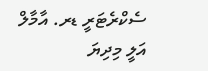ސެކްރެޓަރީ ޑރ. އާމާލް އަލީ މިދިޔަ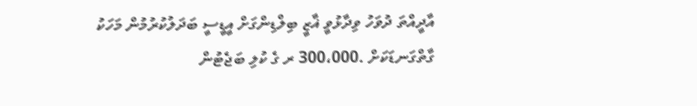އާދީއްތަ ދުވަހު ވިދާޅުވީ ޣާޒީ ބިލްޑިންގަށް އީޑީސީ ބަދަލުކުރުމުން މަހަކު ގާތްގަނޑަކަށް .300،000 ރ ގެ ކުލި ބަޖެޓުން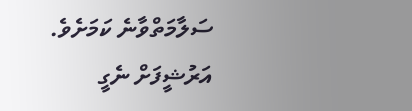ސަލާމަތްވާނެ ކަމަށެވެ.
އަރުޝީފަށް ނެގީ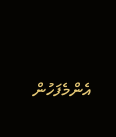އެންމެފަހުން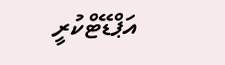އަޕްޑޭޓްކުރީ